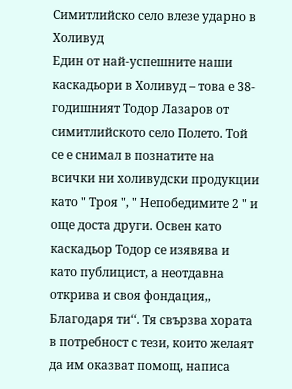Симитлийско село влезе ударно в Холивуд
Един от най-успешните наши каскадьори в Холивуд – това е 38-годишният Тодор Лазаров от симитлийското село Полето. Той се е снимал в познатите на всички ни холивудски продукции като " Троя ", " Непобедимите 2 " и още доста други. Освен като каскадьор Тодор се изявява и като публицист, а неотдавна открива и своя фондация,, Благодаря ти‘‘. Тя свързва хората в потребност с тези, които желаят да им оказват помощ, написа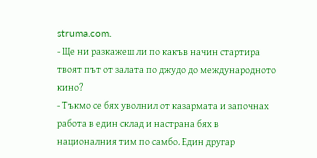struma.com.
- Ще ни разкажеш ли по какъв начин стартира твоят път от залата по джудо до международното кино?
- Тъкмо се бях уволнил от казармата и започнах работа в един склад и настрана бях в националния тим по самбо. Един другар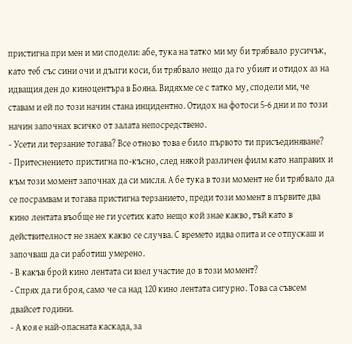пристигна при мен и ми сподели: абе, тука на татко ми му би трябвало русичък, като теб със сини очи и дълги коси, би трябвало нещо да го убият и отидох аз на идващия ден до киноцентъра в Бояна. Видяхме се с татко му, сподели ми, че ставам и ей по този начин стана инцидентно. Отидох на фотоси 5-6 дни и по този начин започнах всичко от залата непосредствено.
- Усети ли терзание тогава? Все отново това е било първото ти присъединяване?
- Притеснението пристигна по-късно, след някой различен филм като направих и към този момент започнах да си мисля. А бе тука в този момент не би трябвало да се посрамвам и тогава пристигна терзанието, преди този момент в първите два кино лентата въобще не ги усетих като нещо кой знае какво, тъй като в действителност не знаех какво се случва. С времето идва опита и се отпускаш и започваш да си работиш умерено.
- В какъв брой кино лентата си взел участие до в този момент?
- Спрях да ги броя, само че са над 120 кино лентата сигурно. Това са съвсем двайсет години.
- А коя е най-опасната каскада, за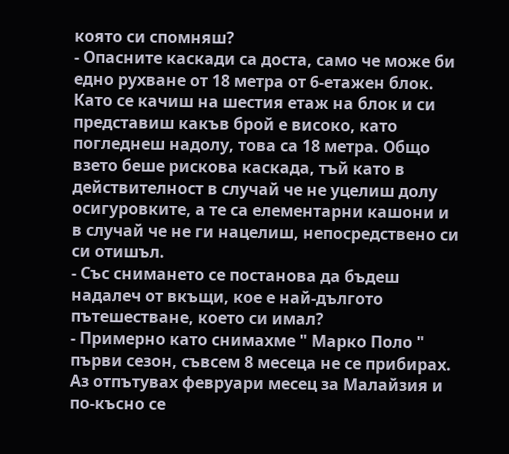която си спомняш?
- Опасните каскади са доста, само че може би едно рухване от 18 метра от 6-етажен блок. Като се качиш на шестия етаж на блок и си представиш какъв брой е високо, като погледнеш надолу, това са 18 метра. Общо взето беше рискова каскада, тъй като в действителност в случай че не уцелиш долу осигуровките, а те са елементарни кашони и в случай че не ги нацелиш, непосредствено си си отишъл.
- Със снимането се постанова да бъдеш надалеч от вкъщи, кое е най-дългото пътешестване, което си имал?
- Примерно като снимахме " Марко Поло " първи сезон, съвсем 8 месеца не се прибирах. Аз отпътувах февруари месец за Малайзия и по-късно се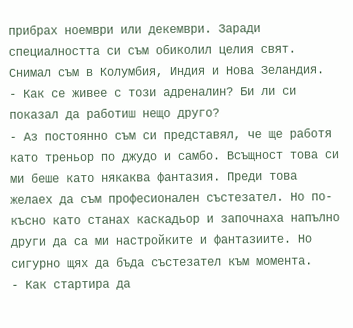прибрах ноември или декември. Заради специалността си съм обиколил целия свят. Снимал съм в Колумбия, Индия и Нова Зеландия.
- Как се живее с този адреналин? Би ли си показал да работиш нещо друго?
- Аз постоянно съм си представял, че ще работя като треньор по джудо и самбо. Всъщност това си ми беше като някаква фантазия. Преди това желаех да съм професионален състезател. Но по-късно като станах каскадьор и започнаха напълно други да са ми настройките и фантазиите. Но сигурно щях да бъда състезател към момента.
- Как стартира да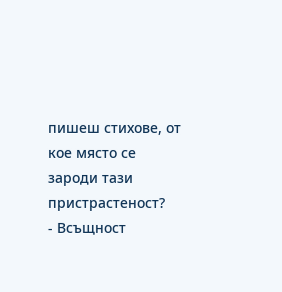пишеш стихове, от кое място се зароди тази пристрастеност?
- Всъщност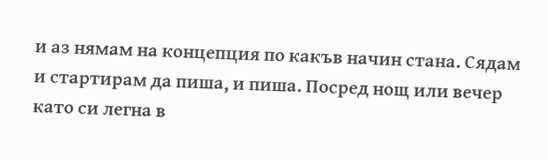и аз нямам на концепция по какъв начин стана. Сядам и стартирам да пиша, и пиша. Посред нощ или вечер като си легна в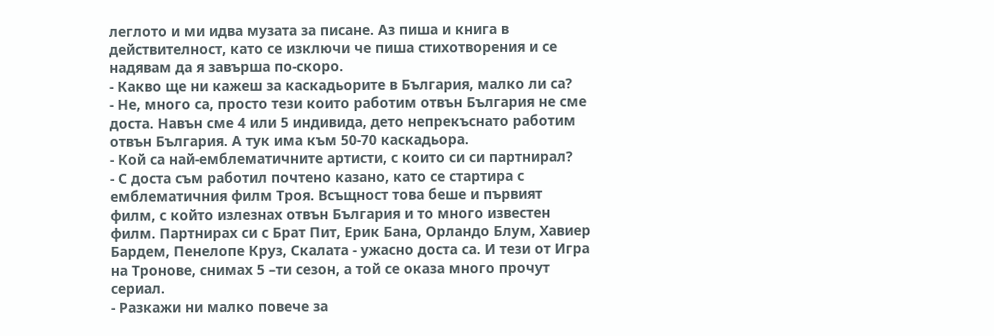леглото и ми идва музата за писане. Аз пиша и книга в действителност, като се изключи че пиша стихотворения и се надявам да я завърша по-скоро.
- Какво ще ни кажеш за каскадьорите в България, малко ли са?
- Не, много са, просто тези които работим отвън България не сме доста. Навън сме 4 или 5 индивида, дето непрекъснато работим отвън България. А тук има към 50-70 каскадьора.
- Кой са най-емблематичните артисти, с които си си партнирал?
- С доста съм работил почтено казано, като се стартира с емблематичния филм Троя. Всъщност това беше и първият филм, с който излезнах отвън България и то много известен филм. Партнирах си с Брат Пит, Ерик Бана, Орландо Блум, Хавиер Бардем, Пенелопе Круз, Скалата - ужасно доста са. И тези от Игра на Тронове, снимах 5 –ти сезон, а той се оказа много прочут сериал.
- Разкажи ни малко повече за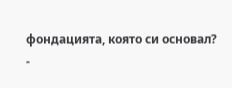фондацията, която си основал?
-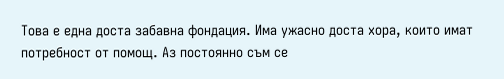Това е една доста забавна фондация. Има ужасно доста хора, които имат потребност от помощ. Аз постоянно съм се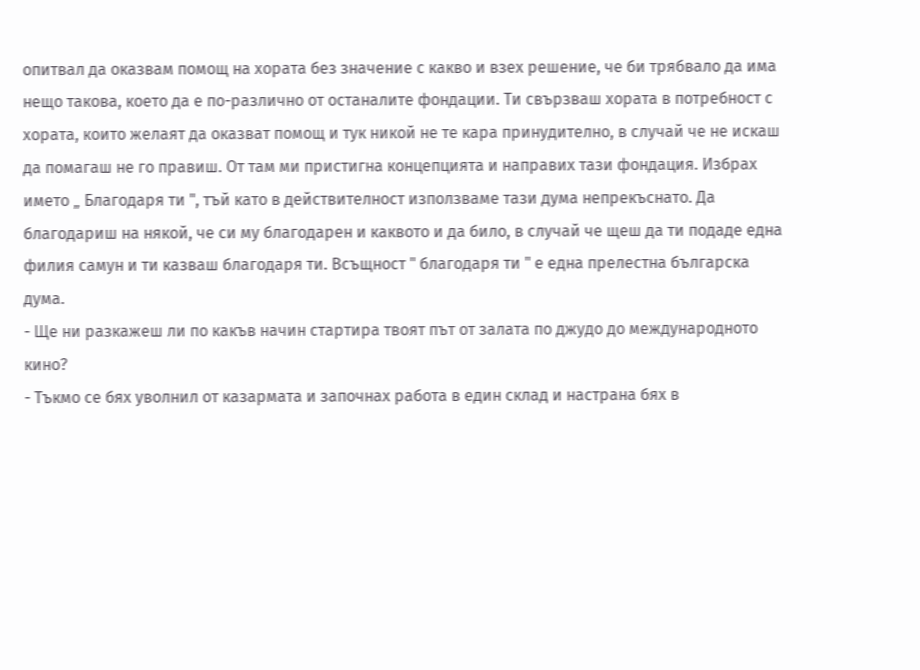опитвал да оказвам помощ на хората без значение с какво и взех решение, че би трябвало да има нещо такова, което да е по-различно от останалите фондации. Ти свързваш хората в потребност с хората, които желаят да оказват помощ и тук никой не те кара принудително, в случай че не искаш да помагаш не го правиш. От там ми пристигна концепцията и направих тази фондация. Избрах името „ Благодаря ти ", тъй като в действителност използваме тази дума непрекъснато. Да благодариш на някой, че си му благодарен и каквото и да било, в случай че щеш да ти подаде една филия самун и ти казваш благодаря ти. Всъщност " благодаря ти " е една прелестна българска дума.
- Ще ни разкажеш ли по какъв начин стартира твоят път от залата по джудо до международното кино?
- Тъкмо се бях уволнил от казармата и започнах работа в един склад и настрана бях в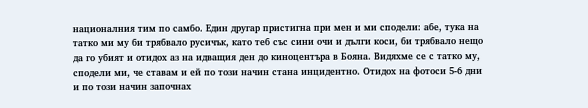националния тим по самбо. Един другар пристигна при мен и ми сподели: абе, тука на татко ми му би трябвало русичък, като теб със сини очи и дълги коси, би трябвало нещо да го убият и отидох аз на идващия ден до киноцентъра в Бояна. Видяхме се с татко му, сподели ми, че ставам и ей по този начин стана инцидентно. Отидох на фотоси 5-6 дни и по този начин започнах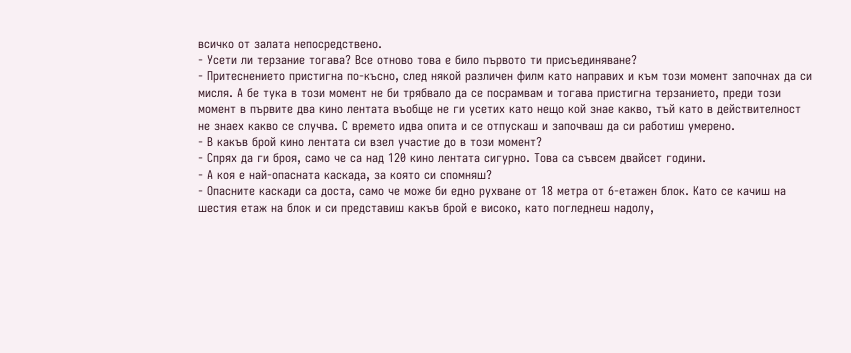всичко от залата непосредствено.
- Усети ли терзание тогава? Все отново това е било първото ти присъединяване?
- Притеснението пристигна по-късно, след някой различен филм като направих и към този момент започнах да си мисля. А бе тука в този момент не би трябвало да се посрамвам и тогава пристигна терзанието, преди този момент в първите два кино лентата въобще не ги усетих като нещо кой знае какво, тъй като в действителност не знаех какво се случва. С времето идва опита и се отпускаш и започваш да си работиш умерено.
- В какъв брой кино лентата си взел участие до в този момент?
- Спрях да ги броя, само че са над 120 кино лентата сигурно. Това са съвсем двайсет години.
- А коя е най-опасната каскада, за която си спомняш?
- Опасните каскади са доста, само че може би едно рухване от 18 метра от 6-етажен блок. Като се качиш на шестия етаж на блок и си представиш какъв брой е високо, като погледнеш надолу,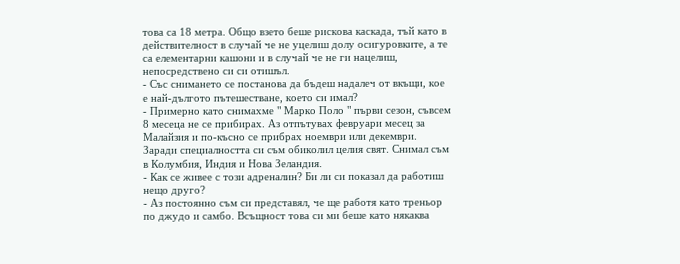това са 18 метра. Общо взето беше рискова каскада, тъй като в действителност в случай че не уцелиш долу осигуровките, а те са елементарни кашони и в случай че не ги нацелиш, непосредствено си си отишъл.
- Със снимането се постанова да бъдеш надалеч от вкъщи, кое е най-дългото пътешестване, което си имал?
- Примерно като снимахме " Марко Поло " първи сезон, съвсем 8 месеца не се прибирах. Аз отпътувах февруари месец за Малайзия и по-късно се прибрах ноември или декември. Заради специалността си съм обиколил целия свят. Снимал съм в Колумбия, Индия и Нова Зеландия.
- Как се живее с този адреналин? Би ли си показал да работиш нещо друго?
- Аз постоянно съм си представял, че ще работя като треньор по джудо и самбо. Всъщност това си ми беше като някаква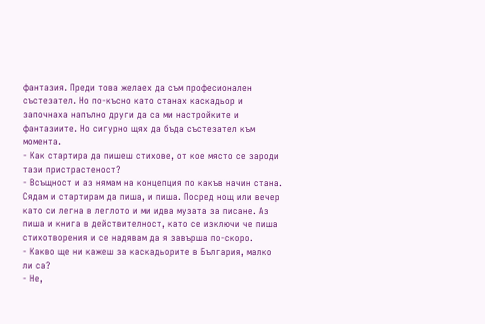фантазия. Преди това желаех да съм професионален състезател. Но по-късно като станах каскадьор и започнаха напълно други да са ми настройките и фантазиите. Но сигурно щях да бъда състезател към момента.
- Как стартира да пишеш стихове, от кое място се зароди тази пристрастеност?
- Всъщност и аз нямам на концепция по какъв начин стана. Сядам и стартирам да пиша, и пиша. Посред нощ или вечер като си легна в леглото и ми идва музата за писане. Аз пиша и книга в действителност, като се изключи че пиша стихотворения и се надявам да я завърша по-скоро.
- Какво ще ни кажеш за каскадьорите в България, малко ли са?
- Не,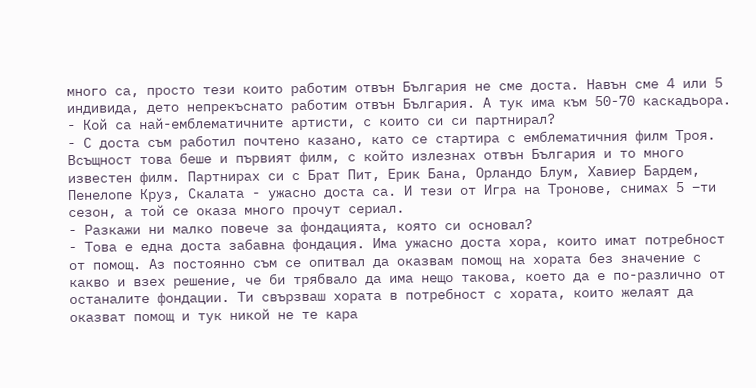много са, просто тези които работим отвън България не сме доста. Навън сме 4 или 5 индивида, дето непрекъснато работим отвън България. А тук има към 50-70 каскадьора.
- Кой са най-емблематичните артисти, с които си си партнирал?
- С доста съм работил почтено казано, като се стартира с емблематичния филм Троя. Всъщност това беше и първият филм, с който излезнах отвън България и то много известен филм. Партнирах си с Брат Пит, Ерик Бана, Орландо Блум, Хавиер Бардем, Пенелопе Круз, Скалата - ужасно доста са. И тези от Игра на Тронове, снимах 5 –ти сезон, а той се оказа много прочут сериал.
- Разкажи ни малко повече за фондацията, която си основал?
- Това е една доста забавна фондация. Има ужасно доста хора, които имат потребност от помощ. Аз постоянно съм се опитвал да оказвам помощ на хората без значение с какво и взех решение, че би трябвало да има нещо такова, което да е по-различно от останалите фондации. Ти свързваш хората в потребност с хората, които желаят да оказват помощ и тук никой не те кара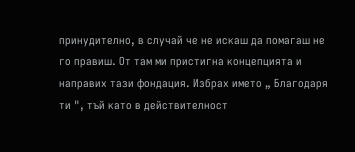принудително, в случай че не искаш да помагаш не го правиш. От там ми пристигна концепцията и направих тази фондация. Избрах името „ Благодаря ти ", тъй като в действителност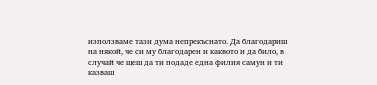използваме тази дума непрекъснато. Да благодариш на някой, че си му благодарен и каквото и да било, в случай че щеш да ти подаде една филия самун и ти казваш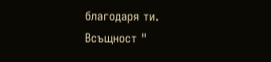благодаря ти. Всъщност "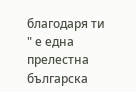благодаря ти " е една прелестна българска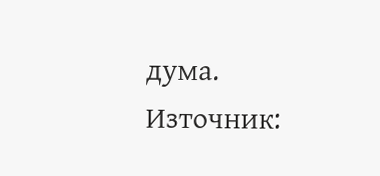дума.
Източник: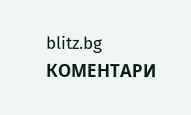blitz.bg
КОМЕНТАРИ